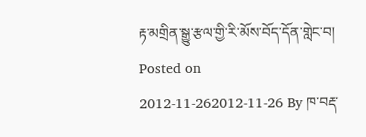རྟ་མགྲིན་སྒྱུ་རྩལ་གྱི་རི་མོས་བོད་དོན་གླེང་བ། Posted on 2012-11-262012-11-26 By ཁ་བརྡ་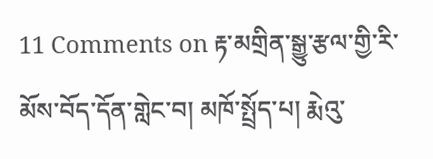11 Comments on རྟ་མགྲིན་སྒྱུ་རྩལ་གྱི་རི་མོས་བོད་དོན་གླེང་བ། མཁོ་སྤྲོད་པ། རྨེའུ་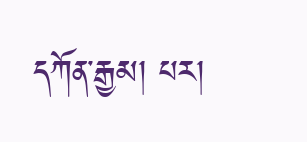དཀོན་རྒྱམ། པར།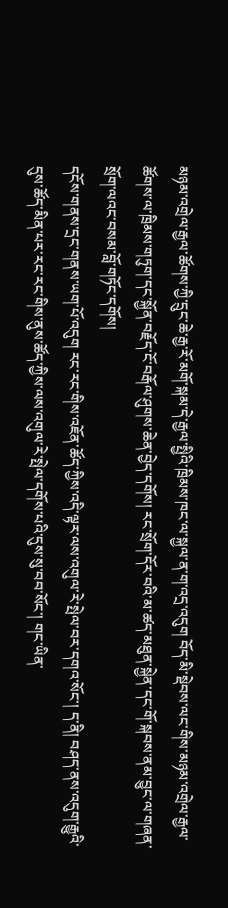མཉམ་འགྲེལ་རྒྱལ་ཚོགས་ཀྱི་དྲུང་ཆེ་རྒྱ་རོ་མགོ་སྐམ་དེ་རྒྱལ་སྤྱིའི་ཁྲིམས་ཁང་ལ་སྐྱལ་ན་ག་འདྲ་འདུག བོད་མི་སྡེབས་ལང་གིས་མཉམ་འགྲེལ་རྒྱལ་ཚོགས་ལ་ཁྲིམས་གཏུག་དང་སྐྱོན་བརྗོད་ངོ་བརྒོལ་ཤུགས་ཆེན་བྱེད་དགོས། རང་སྲོག་དོར་བའི་མ་ཚད་མཐུན་སྐྱེན་དང་གོ་སྐབས་ནམ་བྱུང་ལ་གཞན་སྲོག་ལའང་བསམ་བློ་གཏོང་དགོས།
དངོས་གནས་དྲང་གནས་ཡག་པོ་འདུག རང་རང་གིས་འཇོན་ཚོད་ཀྱིས་འདི་ལྟར་ལས་འགུལ་རེ་སྤེལ་བར་དགའ་སོང་། ད་ནི། བཤད་ནས་འདུག་རྒྱུའི་དུས་ཚོད་མིན་པར་རང་རང་གིས་ནུས་ཚོད་ཀྱིས་ལས་འགུལ་རེ་སྤེལ་དགོས་པའི་དུས་སུ་བབ་སོང་། གང་ཡིན་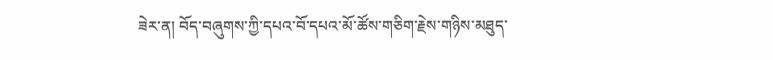ཟེར་ན། བོད་བཞུགས་ཀྱི་དཔའ་བོ་དཔའ་མོ་ཚོས་གཅིག་རྗེས་གཉིས་མཐུད་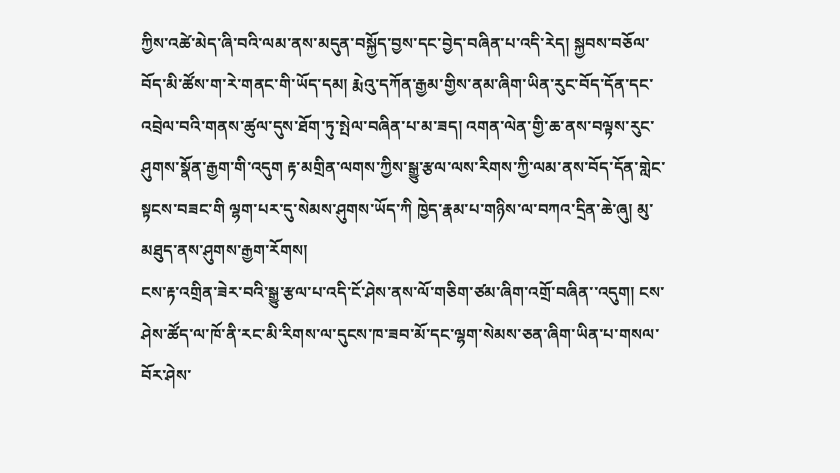ཀྱིས་འཚེ་མེད་ཞི་བའི་ལམ་ནས་མདུན་བསྐྱོད་བྱས་དང་བྱེད་བཞིན་པ་འདི་རེད། སྐྱབས་བཅོལ་བོད་མི་ཚོས་ག་རེ་གནང་གི་ཡོད་དམ། རྨེའུ་དཀོན་རྒྱམ་གྱིས་ནམ་ཞིག་ཡིན་རུང་བོད་དོན་དང་འབྲེལ་བའི་གནས་ཚུལ་དུས་ཐོག་ཏུ་སྤེལ་བཞིན་པ་མ་ཟད། འགན་ལེན་གྱི་ཆ་ནས་བལྟས་རུང་ཤུགས་སྣོན་རྒྱག་གི་འདུག རྟ་མགྲིན་ལགས་ཀྱིས་སྒྱུ་རྩལ་ལས་རིགས་ཀྱི་ལམ་ནས་བོད་དོན་གླེང་སྟངས་བཟང་གི ལྷག་པར་དུ་སེམས་ཤུགས་ཡོད་ཀི ཁྱེད་རྣམ་པ་གཉིས་ལ་བཀའ་དྲིན་ཆེ་ཞུ། མུ་མཐུད་ནས་ཤུགས་རྒྱག་རོགས།
ངས་རྟ་འགྲིན་ཟེར་བའི་སྒྱུ་རྩལ་པ་འདི་ངོ་ཤེས་ནས་ལོ་གཅིག་ཙམ་ཞིག་འགྲོ་བཞིན་་འདུག། ངས་ཤེས་ཚོད་ལ་ཁོ་ནི་རང་མི་རིགས་ལ་དུངས་ཁ་ཟབ་མོ་དང་ལྷག་སེམས་ཅན་ཞིག་ཡིན་པ་གསལ་བོར་ཤེས་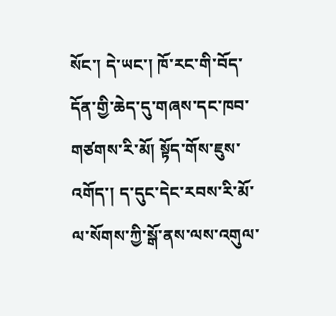སོང་། དེ་ཡང་། ཁོ་རང་གི་བོད་དོན་གྱི་ཆེད་དུ་གཞས་དང་ཁབ་གཙགས་རི་མོ། སྟོད་གོས་ཇུས་འགོད་། ད་དུང་དེང་རབས་རི་མོ་ལ་སོགས་ཀྱི་སྒོ་ནས་ལས་འགུལ་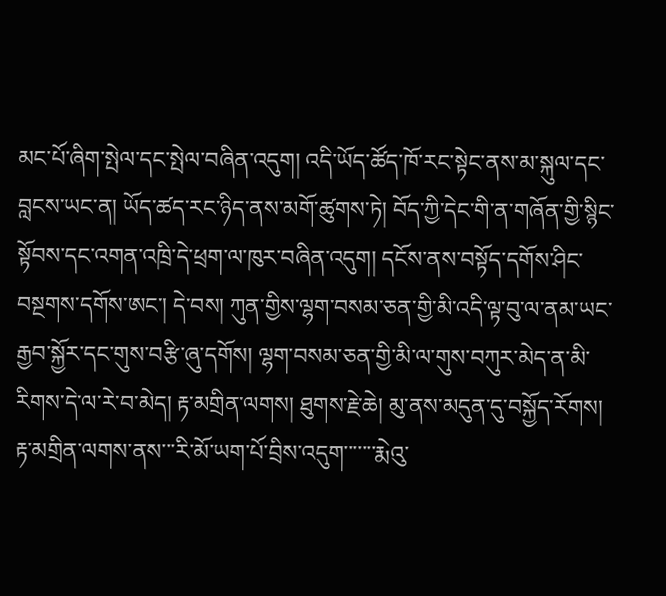མང་པོ་ཞིག་སྤེལ་དང་སྤེལ་བཞིན་འདུག། འདི་ཡོད་ཚོད་ཁོ་རང་སྟེང་ནས་མ་སྐུལ་དང་བླངས་ཡང་ན། ཡོད་ཚད་རང་ཉིད་ནས་མགོ་ཚུགས་ཏེ། བོད་ཀྱི་དེང་གི་ན་གཞོན་གྱི་སྙིང་སྟོབས་དང་འགན་འཁྲི་དེ་ཕྲག་ལ་ཁུར་བཞིན་འདུག། དངོས་ནས་བསྟོད་དགོས་ཤིང་བསྔགས་དགོས་ཨང་། དེ་བས། ཀུན་གྱིས་ལྷག་བསམ་ཅན་གྱི་མི་འདི་ལྟ་བུ་ལ་ནམ་ཡང་རྒྱབ་སྐྱོར་དང་གུས་བརྩི་ཞུ་དགོས། ལྷག་བསམ་ཅན་གྱི་མི་ལ་གུས་བཀུར་མེད་ན་མི་རིགས་དེ་ལ་རེ་བ་མེད། རྟ་མགྲིན་ལགས། ཐུགས་རྗེ་ཆེ། མུ་ནས་མདུན་དུ་བསྐྱོད་རོགས།
རྟ་མགྲིན་ལགས་ནས་་་རི་མོ་ཡག་པོ་བྲིས་འདུག་་་་་་་རྨེའུ་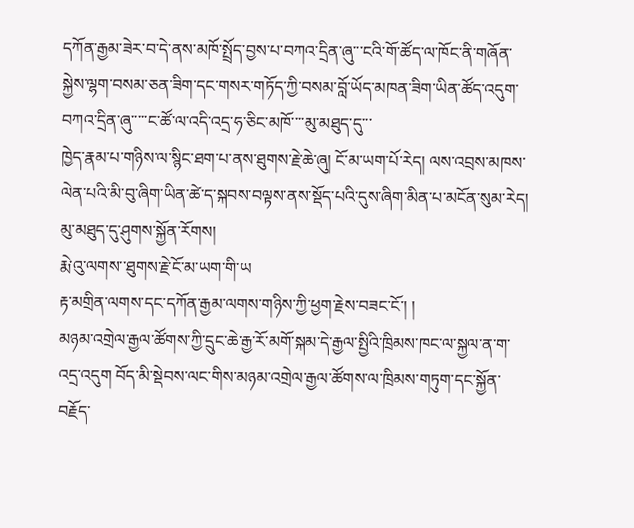དཀོན་རྒྱམ་ཟེར་བ་དེ་ནས་མཁོ་སྤྲོད་བྱས་པ་བཀའ་དྲིན་ཞུ་་་ངའི་གོ་ཚོད་ལ་ཁོང་ནི་གཞོན་སྐྱེས་ལྷག་བསམ་ཅན་ཟིག་དང་གསར་གཏོད་ཀྱི་བསམ་བློ་ཡོད་མཁན་ཟིག་ཡིན་ཚོད་འདུག་བཀའ་དྲིན་ཞུ་་་་་ང་ཚོ་ལ་འདི་འདྲ་ཧ་ཅིང་མཁོ་་་་མུ་མཐུད་དུ་་་
ཁྱེད་རྣམ་པ་གཉིས་ལ་སྙིང་ཐག་པ་ནས་ཐུགས་རྗེ་ཆེ་ཞུ། ངོ་མ་ཡག་པོ་རེད། ལས་འབྲས་མཁས་ལེན་པའི་མི་བུ་ཞིག་ཡིན་ཚེ་ད་སྐབས་བལྟས་ནས་སྡོད་པའི་དུས་ཞིག་མིན་པ་མངོན་སུམ་རེད། མུ་མཐུད་དུ་ཤུགས་སྐྱོན་རོགས།
རྨེ་འུ་ལགས་་ཐུགས་རྗེ་ངོ་མ་ཡག་གི་ཡ
རྟ་མགྲིན་ལགས་དང་དཀོན་རྒྱམ་ལགས་གཉིས་ཀྱི་ཕྱག་རྗེས་བཟང་ངོ་། །
མཉམ་འགྲེལ་རྒྱལ་ཚོགས་ཀྱི་དྲུང་ཆེ་རྒྱ་རོ་མགོ་སྐམ་དེ་རྒྱལ་སྤྱིའི་ཁྲིམས་ཁང་ལ་སྐྱལ་ན་ག་འདྲ་འདུག བོད་མི་སྡེབས་ལང་གིས་མཉམ་འགྲེལ་རྒྱལ་ཚོགས་ལ་ཁྲིམས་གཏུག་དང་སྐྱོན་བརྗོད་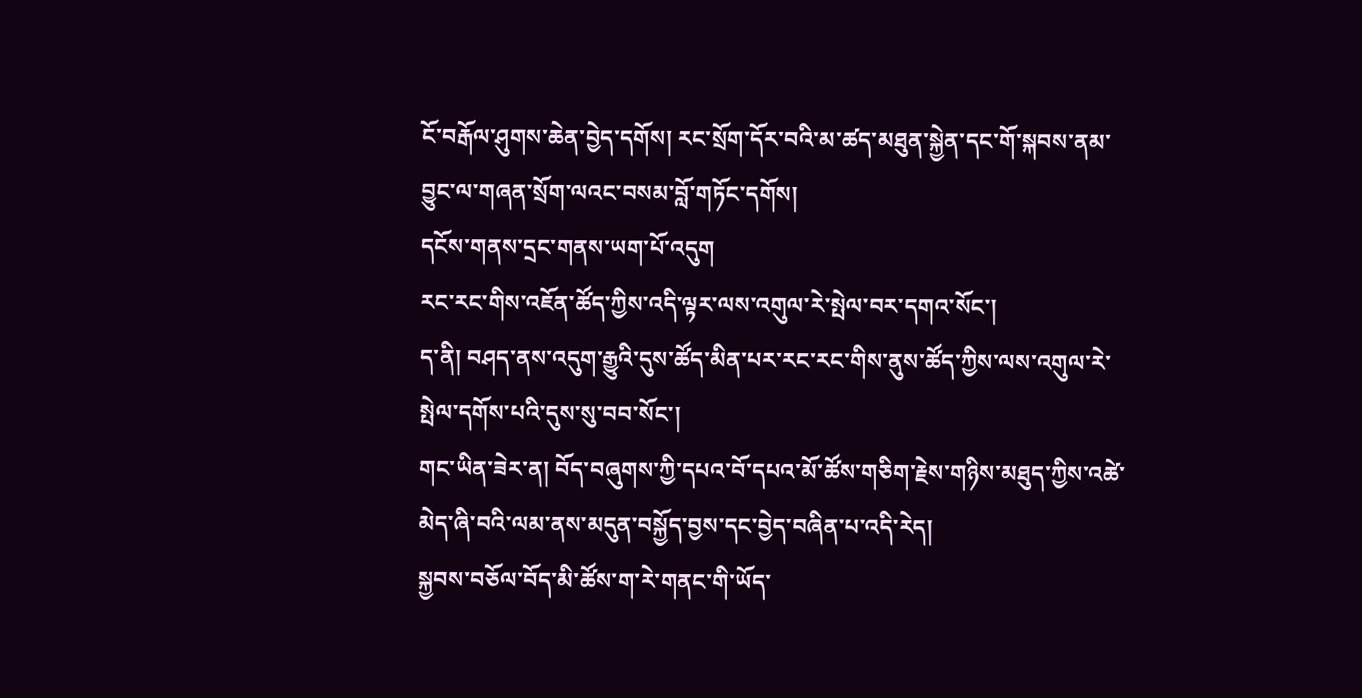ངོ་བརྒོལ་ཤུགས་ཆེན་བྱེད་དགོས། རང་སྲོག་དོར་བའི་མ་ཚད་མཐུན་སྐྱེན་དང་གོ་སྐབས་ནམ་བྱུང་ལ་གཞན་སྲོག་ལའང་བསམ་བློ་གཏོང་དགོས།
དངོས་གནས་དྲང་གནས་ཡག་པོ་འདུག
རང་རང་གིས་འཇོན་ཚོད་ཀྱིས་འདི་ལྟར་ལས་འགུལ་རེ་སྤེལ་བར་དགའ་སོང་།
ད་ནི། བཤད་ནས་འདུག་རྒྱུའི་དུས་ཚོད་མིན་པར་རང་རང་གིས་ནུས་ཚོད་ཀྱིས་ལས་འགུལ་རེ་སྤེལ་དགོས་པའི་དུས་སུ་བབ་སོང་།
གང་ཡིན་ཟེར་ན། བོད་བཞུགས་ཀྱི་དཔའ་བོ་དཔའ་མོ་ཚོས་གཅིག་རྗེས་གཉིས་མཐུད་ཀྱིས་འཚེ་མེད་ཞི་བའི་ལམ་ནས་མདུན་བསྐྱོད་བྱས་དང་བྱེད་བཞིན་པ་འདི་རེད།
སྐྱབས་བཅོལ་བོད་མི་ཚོས་ག་རེ་གནང་གི་ཡོད་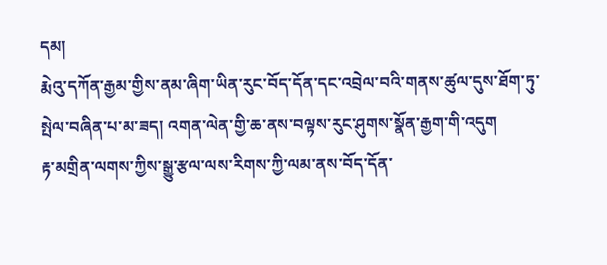དམ།
རྨེའུ་དཀོན་རྒྱམ་གྱིས་ནམ་ཞིག་ཡིན་རུང་བོད་དོན་དང་འབྲེལ་བའི་གནས་ཚུལ་དུས་ཐོག་ཏུ་སྤེལ་བཞིན་པ་མ་ཟད། འགན་ལེན་གྱི་ཆ་ནས་བལྟས་རུང་ཤུགས་སྣོན་རྒྱག་གི་འདུག
རྟ་མགྲིན་ལགས་ཀྱིས་སྒྱུ་རྩལ་ལས་རིགས་ཀྱི་ལམ་ནས་བོད་དོན་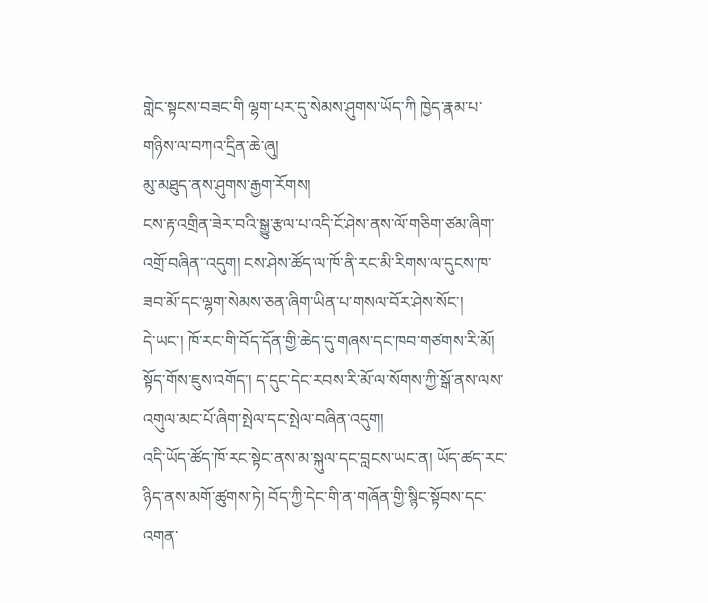གླེང་སྟངས་བཟང་གི ལྷག་པར་དུ་སེམས་ཤུགས་ཡོད་ཀི ཁྱེད་རྣམ་པ་གཉིས་ལ་བཀའ་དྲིན་ཆེ་ཞུ།
མུ་མཐུད་ནས་ཤུགས་རྒྱག་རོགས།
ངས་རྟ་འགྲིན་ཟེར་བའི་སྒྱུ་རྩལ་པ་འདི་ངོ་ཤེས་ནས་ལོ་གཅིག་ཙམ་ཞིག་འགྲོ་བཞིན་་འདུག། ངས་ཤེས་ཚོད་ལ་ཁོ་ནི་རང་མི་རིགས་ལ་དུངས་ཁ་ཟབ་མོ་དང་ལྷག་སེམས་ཅན་ཞིག་ཡིན་པ་གསལ་བོར་ཤེས་སོང་།
དེ་ཡང་། ཁོ་རང་གི་བོད་དོན་གྱི་ཆེད་དུ་གཞས་དང་ཁབ་གཙགས་རི་མོ། སྟོད་གོས་ཇུས་འགོད་། ད་དུང་དེང་རབས་རི་མོ་ལ་སོགས་ཀྱི་སྒོ་ནས་ལས་འགུལ་མང་པོ་ཞིག་སྤེལ་དང་སྤེལ་བཞིན་འདུག།
འདི་ཡོད་ཚོད་ཁོ་རང་སྟེང་ནས་མ་སྐུལ་དང་བླངས་ཡང་ན། ཡོད་ཚད་རང་ཉིད་ནས་མགོ་ཚུགས་ཏེ། བོད་ཀྱི་དེང་གི་ན་གཞོན་གྱི་སྙིང་སྟོབས་དང་འགན་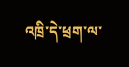འཁྲི་དེ་ཕྲག་ལ་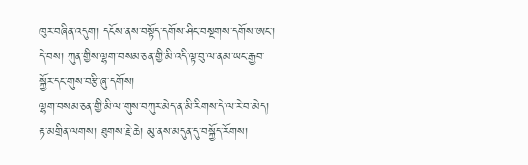ཁུར་བཞིན་འདུག། དངོས་ནས་བསྟོད་དགོས་ཤིང་བསྔགས་དགོས་ཨང་།
དེ་བས། ཀུན་གྱིས་ལྷག་བསམ་ཅན་གྱི་མི་འདི་ལྟ་བུ་ལ་ནམ་ཡང་རྒྱབ་སྐྱོར་དང་གུས་བརྩི་ཞུ་དགོས།
ལྷག་བསམ་ཅན་གྱི་མི་ལ་གུས་བཀུར་མེད་ན་མི་རིགས་དེ་ལ་རེ་བ་མེད།
རྟ་མགྲིན་ལགས། ཐུགས་རྗེ་ཆེ། མུ་ནས་མདུན་དུ་བསྐྱོད་རོགས།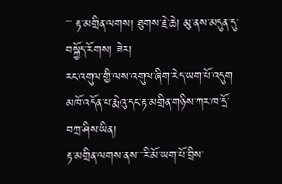་་་ རྟ་མགྲིན་ལགས། ཐུགས་རྗེ་ཆེ། མུ་ནས་མདུན་དུ་བསྐྱོད་རོགས། ཟེར།
རང་འགུལ་གྱི་ལས་འགུལ་ཞིག་རེད་ཡག་པོ་འདུག
མཁོ་འདོན་པ་རྨེའུ་དང་རྟ་མགྲིན་གཉིས་ཀར་ཁ་དྲོ་བཀྲ་ཤིས་ཡིན།
རྟ་མགྲིན་ལགས་ནས་་་རི་མོ་ཡག་པོ་བྲིས་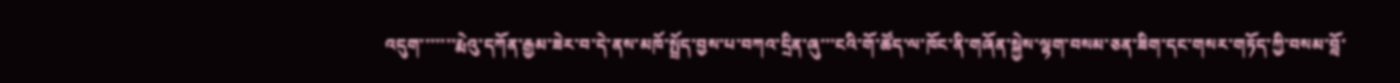འདུག་་་་་་་རྨེའུ་དཀོན་རྒྱམ་ཟེར་བ་དེ་ནས་མཁོ་སྤྲོད་བྱས་པ་བཀའ་དྲིན་ཞུ་་་ངའི་གོ་ཚོད་ལ་ཁོང་ནི་གཞོན་སྐྱེས་ལྷག་བསམ་ཅན་ཟིག་དང་གསར་གཏོད་ཀྱི་བསམ་བློ་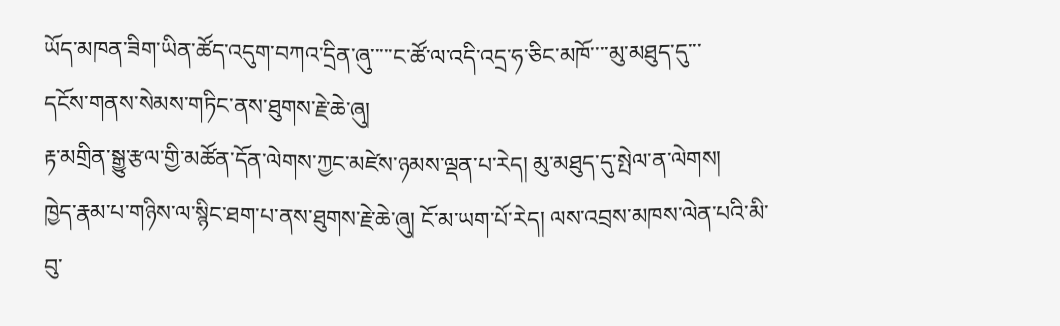ཡོད་མཁན་ཟིག་ཡིན་ཚོད་འདུག་བཀའ་དྲིན་ཞུ་་་་་ང་ཚོ་ལ་འདི་འདྲ་ཧ་ཅིང་མཁོ་་་་མུ་མཐུད་དུ་་་
དངོས་གནས་སེམས་གཏིང་ནས་ཐུགས་རྗེ་ཆེ་ཞུ།
རྟ་མགྲིན་སྒྱུ་རྩལ་གྱི་མཚོན་དོན་ལེགས་ཀྱང་མཛེས་ཉམས་ལྡན་པ་རེད། མུ་མཐུད་དུ་སྤེལ་ན་ལེགས།
ཁྱེད་རྣམ་པ་གཉིས་ལ་སྙིང་ཐག་པ་ནས་ཐུགས་རྗེ་ཆེ་ཞུ། ངོ་མ་ཡག་པོ་རེད། ལས་འབྲས་མཁས་ལེན་པའི་མི་བུ་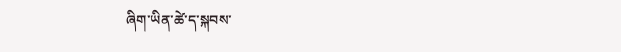ཞིག་ཡིན་ཚེ་ད་སྐབས་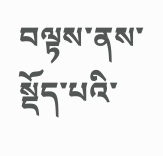བལྟས་ནས་སྡོད་པའི་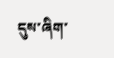དུས་ཞིག་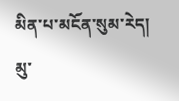མིན་པ་མངོན་སུམ་རེད། མུ་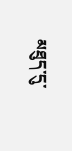མཐུད་དུ་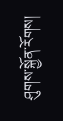ཤུགས་སྐྱོན་རོགས།